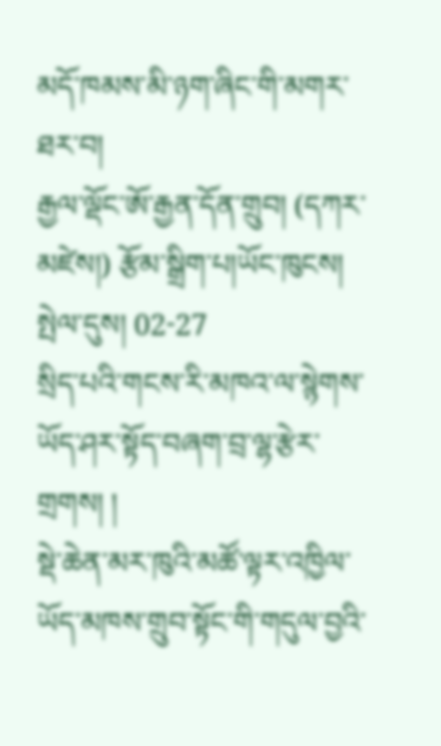མདོ་ཁམས་མི་ཉག་ཞིང་གི་མགར་ཐར་བ།
རྒྱལ་ལྡོང་ཨོ་རྒྱན་དོན་གྲུབ། (དཀར་མཛེས།) རྩོམ་སྒྲིག་པ།ཡོང་ཁུངས། སྤེལ་དུས། 02-27
སྲིད་པའི་གངས་རི་མཁའ་ལ་སྙེགས་ཡོད་ཤར་སྟོད་བཞག་བྲ་ལྷ་རྩེར་གྲགས། །
སྡེ་ཆེན་མར་ཁུའི་མཚོ་ལྟར་འཁྱིལ་ཡོད་མཁས་གྲུབ་སྟོང་གི་གདུལ་བྱའི་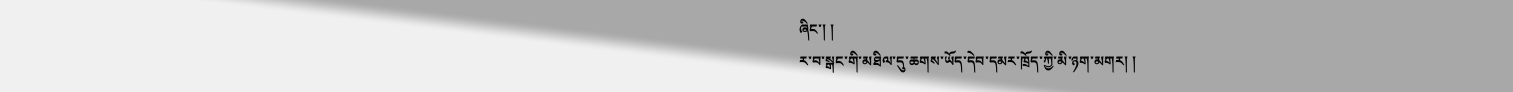ཞིང་། །
ར་བ་སྒང་གི་མཐིལ་དུ་ཆགས་ཡོད་དེབ་དམར་ཁྲོད་ཀྱི་མི་ཉག་མགར། །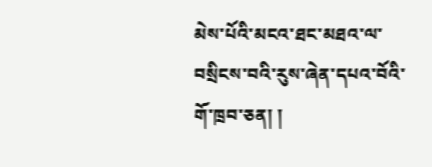མེས་པོའི་མངའ་ཐང་མཐའ་ལ་བསྲིངས་བའི་རུས་ཞེན་དཔའ་བོའི་གོ་ཁྲབ་ཅན། །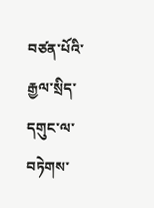བཙན་པོའི་རྒྱལ་སྲིད་དགུང་ལ་བཏེགས་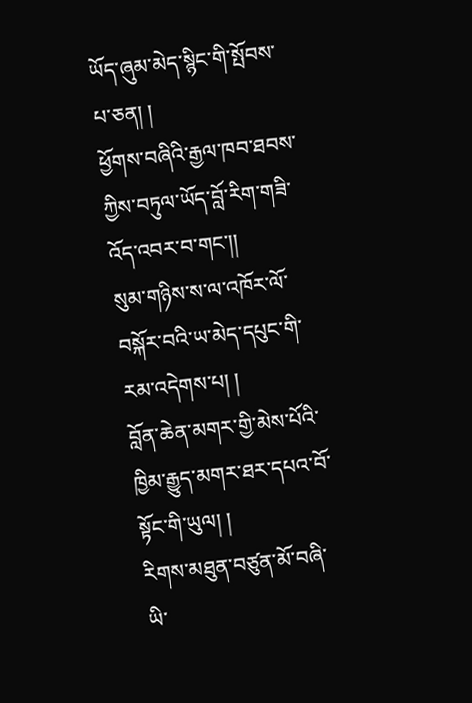ཡོད་ཞུམ་མེད་སྙིང་གི་སྤོབས་པ་ཅན། །
ཕྱོགས་བཞིའི་རྒྱལ་ཁབ་ཐབས་ཀྱིས་བཏུལ་ཡོད་བློ་རིག་གཟི་འོད་འབར་བ་གང་།།
སུམ་གཉིས་ས་ལ་འཁོར་ལོ་བསྐོར་བའི་ཡ་མེད་དཔུང་གི་རམ་འདེགས་པ། །
བློན་ཆེན་མགར་གྱི་མེས་པོའི་ཁྱིམ་རྒྱུད་མགར་ཐར་དཔའ་བོ་སྟོང་གི་ཡུལ། །
རིགས་མཐུན་བཙུན་མོ་བཞི་ཡི་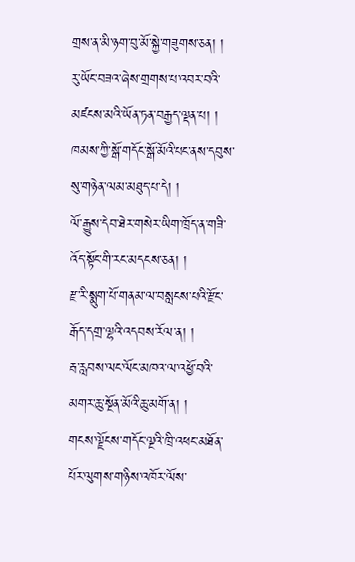གྲས་ན་མི་ཉག་བུ་མོ་སྐྱེ་གཟུགས་ཅན། །
རུ་ཡོང་བཟའ་ཞེས་གྲགས་པ་འབར་བའི་མཛངས་མའི་ཡོན་ཏན་བརྒྱད་ལྡན་པ། །
ཁམས་ཀྱི་སྒོ་གདོང་སྒོ་མོའི་པང་ནས་དབུས་སུ་གཉེན་ལམ་མཐུད་པ་དེ། །
ལོ་རྒྱུས་དེབ་ཐེར་གསེར་ཡིག་ཁྲོད་ན་གཟི་འོད་སྟོང་གི་རང་མདངས་ཅན། །
རྫ་རི་སྨུག་པོ་གནམ་ལ་བསླངས་པའི་རྫོང་རྒོད་དགྲ་ལྷའི་འདབས་རོལ་ན། །
རྦ་རླབས་ལང་ལོང་མཁའ་ལ་འཕྱོ་བའི་མགར་ཆུ་སྔོན་མོའི་ཆུ་མགོ་ན། །
གངས་ལྗོངས་གདོང་ལྔའི་ཁྲི་འཕང་མཐོན་པོར་ལུགས་གཉིས་འཁོར་ལོས་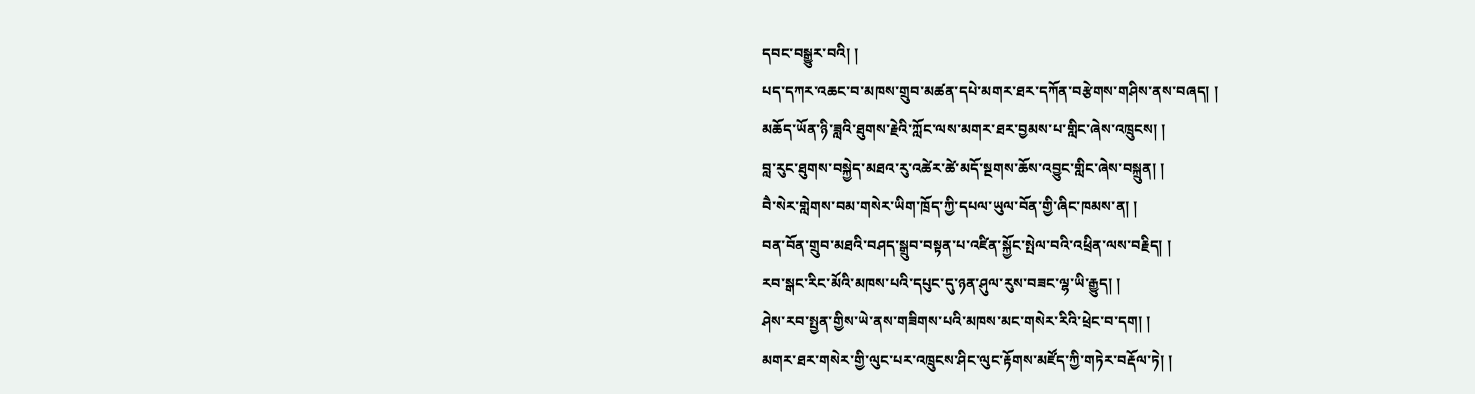དབང་བསྒྱུར་བའི། །
པད་དཀར་འཆང་བ་མཁས་གྲུབ་མཚན་དཔེ་མགར་ཐར་དཀོན་བརྩེགས་གཤིས་ནས་བཞད། །
མཆོད་ཡོན་ཉི་ཟླའི་ཐུགས་རྗེའི་ཀློང་ལས་མགར་ཐར་བྱམས་པ་གླིང་ཞེས་འཁྲུངས། །
བླ་རུང་ཐུགས་བསྐྱེད་མཐའ་རུ་འཚེར་ཚེ་མདོ་སྔགས་ཆོས་འབྱུང་གླིང་ཞེས་བསྐྲུན། །
བཻ་སེར་གླེགས་བམ་གསེར་ཡིག་ཁྲོད་ཀྱི་དཔལ་ཡུལ་བོན་གྱི་ཞིང་ཁམས་ན། །
བན་བོན་གྲུབ་མཐའི་བཤད་སྒྲུབ་བསྟན་པ་འཛིན་སྐྱོང་སྤེལ་བའི་འཕྲིན་ལས་བརྗིད། །
རབ་སྒང་རིང་མོའི་མཁས་པའི་དཔུང་དུ་ཉན་ཤུལ་རུས་བཟང་ལྷ་ཡི་རྒྱུད། །
ཤེས་རབ་སྤྱན་གྱིས་ཡེ་ནས་གཟིགས་པའི་མཁས་མང་གསེར་རིའི་ཕྲེང་བ་དག། །
མགར་ཐར་གསེར་གྱི་ལུང་པར་འཁྲུངས་ཤིང་ལུང་རྟོགས་མཛོད་ཀྱི་གཏེར་བརྡོལ་ཏེ། །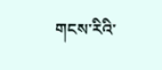གངས་རིའི་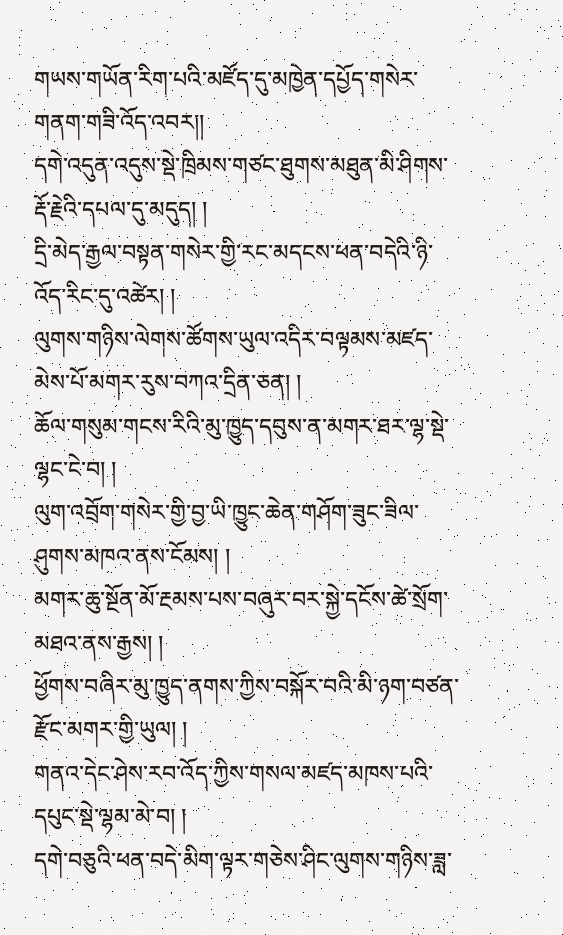གཡས་གཡོན་རིག་པའི་མཛོད་དུ་མཁྱེན་དཔྱོད་གསེར་གནག་གཟི་འོད་འབར།།
དགེ་འདུན་འདུས་སྡེ་ཁྲིམས་གཙང་ཐུགས་མཐུན་མི་ཤིགས་རྡོ་རྗེའི་དཔལ་དུ་མདུད། །
དྲི་མེད་རྒྱལ་བསྟན་གསེར་གྱི་རང་མདངས་ཕན་བདེའི་ཉི་འོད་རིང་དུ་འཚེར། །
ལུགས་གཉིས་ལེགས་ཚོགས་ཡུལ་འདིར་བལྟམས་མཛད་མེས་པོ་མགར་རུས་བཀའ་དྲིན་ཅན། །
ཆོལ་གསུམ་གངས་རིའི་མུ་ཁྱུད་དབུས་ན་མགར་ཐར་ལྷ་སྡེ་ལྷང་ངེ་བ། །
ལུག་འབྲོག་གསེར་གྱི་བྱ་ཡི་ཁྱུང་ཆེན་གཤོག་ཟུང་ཟིལ་ཤུགས་མཁའ་ནས་ངོམས། །
མགར་ཆུ་སྔོན་མོ་རྔམས་པས་བཞུར་བར་སྐྱེ་དངོས་ཚེ་སྲོག་མཐའ་ནས་རྒྱས། །
ཕྱོགས་བཞིར་མུ་ཁྱུད་ནགས་ཀྱིས་བསྐོར་བའི་མི་ཉག་བཙན་རྫོང་མགར་གྱི་ཡུལ། །
གནའ་དེང་ཤེས་རབ་འོད་ཀྱིས་གསལ་མཛད་མཁས་པའི་དཔུང་སྡེ་ལྷམ་མེ་བ། །
དགེ་བཅུའི་ཕན་བདེ་མིག་ལྟར་གཅེས་ཤིང་ལུགས་གཉིས་ཟླ་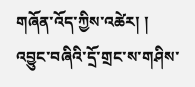གཞོན་འོད་ཀྱིས་འཚེར། །
འབྱུང་བཞིའི་དྲོ་གྲང་ས་གཤིས་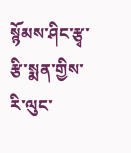སྙོམས་ཤིང་རྩྭ་རྩི་སྨན་གྱིས་རི་ལུང་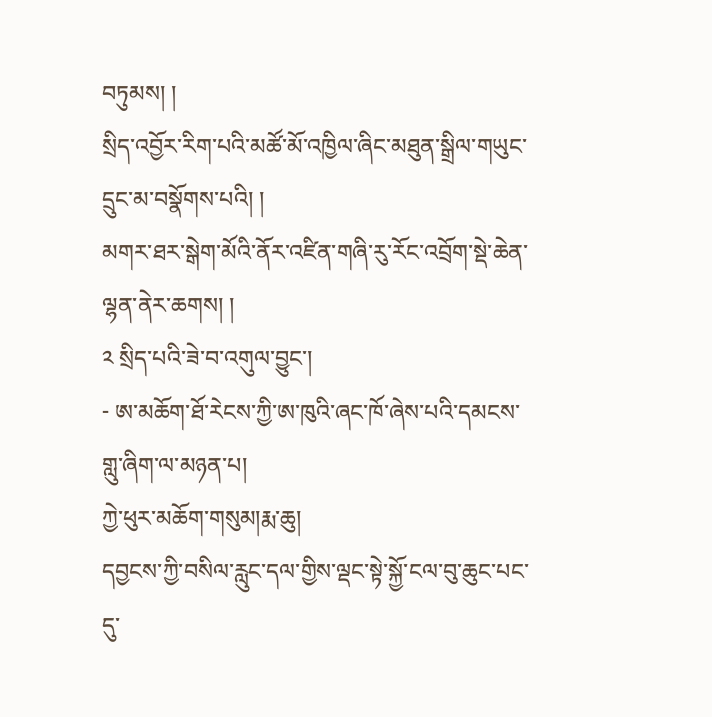བཏུམས། །
སྲིད་འབྱོར་རིག་པའི་མཚོ་མོ་འཁྱིལ་ཞིང་མཐུན་སྒྲིལ་གཡུང་དྲུང་མ་བསྣོགས་པའི། །
མགར་ཐར་སྒེག་མོའི་ནོར་འཛིན་གཞི་རུ་རོང་འབྲོག་སྡེ་ཆེན་ལྷན་ནེར་ཆགས། །
༢ སྲིད་པའི་ཟེ་བ་འགུལ་བྱུང་།
- ཨ་མཆོག་ཐོ་རེངས་ཀྱི་ཨ་ཁུའི་ཞང་ཁོ་ཞེས་པའི་དམངས་གླུ་ཞིག་ལ་མཉན་པ།
ཀྱེ་ཕུར་མཆོག་གསུམ།རྨ་ཆུ།
དབྱངས་ཀྱི་བསིལ་རླུང་དལ་གྱིས་ལྡང་སྟེ་སྐྱོ་ངལ་བུ་ཆུང་པང་དུ་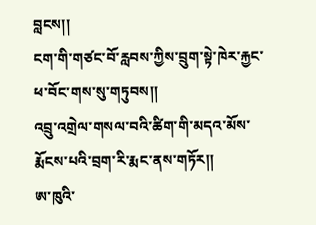བླངས།།
ངག་གི་གཙང་བོ་རླབས་ཀྱིས་བྲུག་སྟེ་ཁེར་རྐྱང་ཕ་བོང་གས་སུ་གཏུབས།།
འབྲུ་འགྲེལ་གསལ་བའི་ཚིག་གི་མདའ་མོས་རྨོངས་པའི་བྲག་རི་རྨང་ནས་གཏོར།།
ཨ་ཁུའི་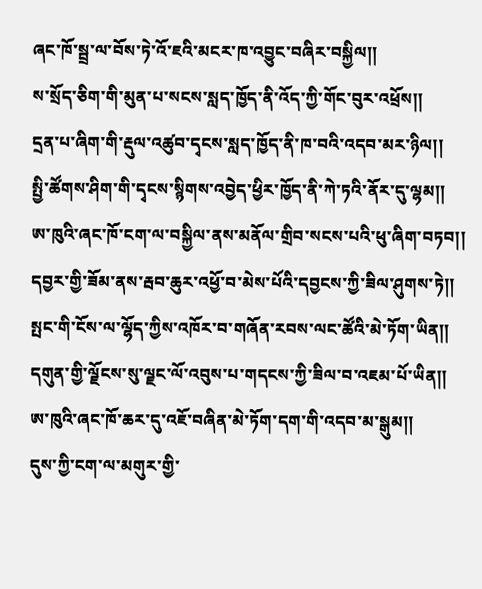ཞང་ཁོ་སྦྲ་ལ་བོས་ཏེ་འོ་ཇའི་མངར་ཁ་འབྱུང་བཞིར་བསྐྱིལ།།
ས་སྲོད་ཅིག་གི་མུན་པ་སངས་སླད་ཁྱོད་ནི་འོད་ཀྱི་གོང་བུར་འཕྲོས།།
དྲན་པ་ཞིག་གི་རྡུལ་འཚུབ་དྭངས་སླད་ཁྱོད་ནི་ཁ་བའི་འདབ་མར་ཉིལ།།
སྤྱི་ཚོགས་ཤིག་གི་དྭངས་སྙིགས་འབྱེད་ཕྱིར་ཁྱོད་ནི་ཀེ་ཏའི་ནོར་དུ་ལྷམ།།
ཨ་ཁུའི་ཞང་ཁོ་ངག་ལ་བསྐྱིལ་ནས་མནོལ་གྲིབ་སངས་པའི་ཕུ་ཞིག་བཏབ།།
དབྱར་གྱི་ཟོམ་ནས་རྦབ་ཆུར་འཕྱོ་བ་མེས་པོའི་དབྱངས་ཀྱི་ཟིལ་ཤུགས་ཏེ།།
སྤང་གི་ངོས་ལ་ལྷོད་ཀྱིས་འཁོར་བ་གཞོན་རབས་ལང་ཚོའི་མེ་ཏོག་ཡིན།།
དགུན་གྱི་ལྗོངས་སུ་ལྗང་ལོ་འབུས་པ་གདངས་ཀྱི་ཟིལ་བ་འཇམ་པོ་ཡིན།།
ཨ་ཁུའི་ཞང་ཁོ་ཆར་དུ་འཇོ་བཞིན་མེ་ཏོག་དག་གི་འདབ་མ་སྒུམ།།
དུས་ཀྱི་ངག་ལ་མགུར་གྱི་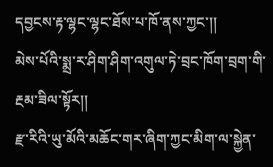དབྱངས་རྟ་ལྷང་ལྷང་ཐོས་པ་ཁོ་ནས་ཀྱང་།།
མེས་པོའི་སྨྲ་ར་ཤིག་ཤིག་འགུལ་ཏེ་བྲང་ཁོག་བྲག་གི་རྔམ་ཟིལ་སྟོར།།
རྫ་རིའི་ཡུ་མོའི་མཆོང་གར་ཞིག་ཀྱང་མིག་ལ་སྐྱེན་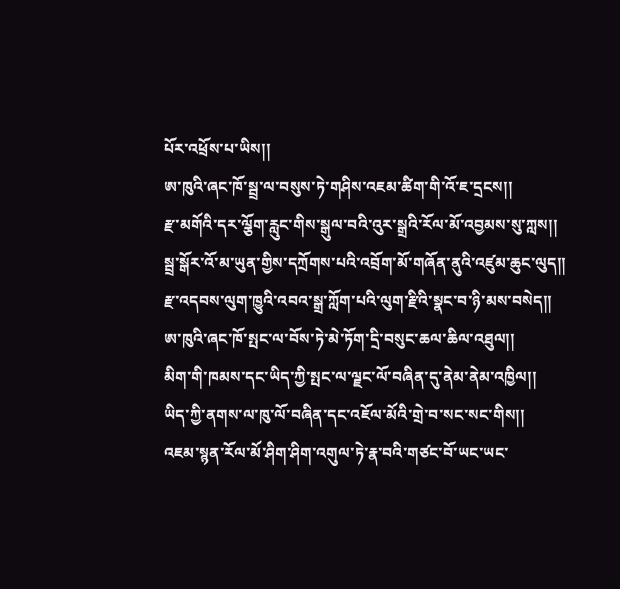པོར་འཕྲོས་པ་ཡིས།།
ཨ་ཁུའི་ཞང་ཁོ་སྦྲ་ལ་བསུས་ཏེ་གཤིས་འཇམ་ཚིག་གི་འོ་ཇ་དྲངས།།
རྫ་མགོའི་དར་ལྕོག་རླུང་གིས་སྒུལ་བའི་འུར་སྒྲའི་རོལ་མོ་འབྱམས་སུ་ཀླས།།
སྦྲ་སྒོར་འོ་མ་ཡུན་གྱིས་དཀྲོགས་པའི་འབྲོག་མོ་གཞོན་ནུའི་འཛུམ་ཆུང་ལུད།།
རྫ་འདབས་ལུག་ཁྱུའི་འབའ་སྒྲ་ཀློག་པའི་ལུག་རྫིའི་སྣང་བ་ཉི་མས་བསེད།།
ཨ་ཁུའི་ཞང་ཁོ་སྤང་ལ་བོས་ཏེ་མེ་ཏོག་དྲི་བསུང་ཆལ་ཆིལ་འཐུལ།།
མིག་གི་ཁམས་དང་ཡིད་ཀྱི་སྤང་ལ་ལྗང་ལོ་བཞིན་དུ་ནེམ་ནེམ་འཁྱིལ།།
ཡིད་ཀྱི་ནགས་ལ་ཁུ་ལོ་བཞིན་དང་འཇོལ་མོའི་གྲེ་བ་སང་སང་གིས།།
འཇམ་སྙན་རོལ་མོ་ཤིག་ཤིག་འགུལ་ཏེ་རྣ་བའི་གཙང་བོ་ཡང་ཡང་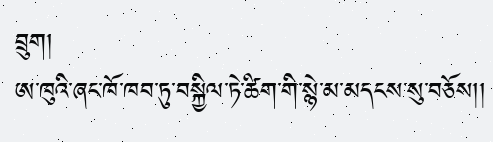བྲུག།
ཨ་ཁུའི་ཞང་ཁོ་ཁབ་ཏུ་བསྐྱིལ་ཏེ་ཚིག་གི་སྙེ་མ་མདངས་སུ་བཅོས།།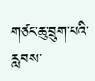གཙང་ཆུ་བྲུག་པའི་རླབས་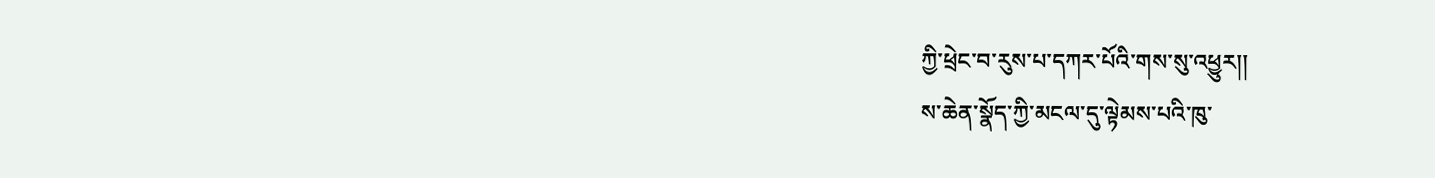ཀྱི་ཕྲེང་བ་རུས་པ་དཀར་པོའི་གས་སུ་འཕྱུར།།
ས་ཆེན་སྣོད་ཀྱི་མངལ་དུ་ལྟེམས་པའི་ཁུ་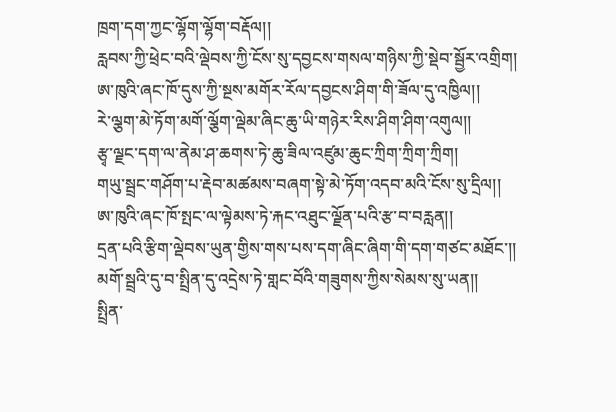ཁྲག་དག་ཀྱང་ལྷོག་ལྷོག་བརྡོལ།།
རླབས་ཀྱི་ཕྲེང་བའི་ལྡེབས་ཀྱི་ངོས་སུ་དབྱངས་གསལ་གཉིས་ཀྱི་སྡེབ་སྦྱོར་འགྲིག།
ཨ་ཁུའི་ཞང་ཁོ་དུས་ཀྱི་སྔས་མགོར་རོལ་དབྱངས་ཤིག་གི་ཟོལ་དུ་འཁྱིལ།།
རེ་ལྕག་མེ་ཏོག་མགོ་ལྕོག་ལྡེམ་ཞིང་ཆུ་ཡི་གཉེར་རིས་ཤིག་ཤིག་འགུལ།།
རྩྭ་ལྗང་དག་ལ་ནེམ་ཤ་ཆགས་ཏེ་ཆུ་ཟིལ་འཛུམ་ཆུང་ཀྲིག་ཀྲིག་ཀྲིག།
གཡུ་སྦྲང་གཤོག་པ་རྡེབ་མཚམས་བཞག་སྟེ་མེ་ཏོག་འདབ་མའི་ངོས་སུ་དྲིལ།།
ཨ་ཁུའི་ཞང་ཁོ་སྤང་ལ་ལྟེམས་ཏེ་རྐང་འཐུང་ལྗོན་པའི་རྩ་བ་བརླན།།
དྲན་པའི་རྩིག་ལྡེབས་ཡུན་གྱིས་གས་པས་དག་ཞིང་ཞིག་གི་དག་གཙང་མཐོང་།།
མགོ་སྦྲའི་དུ་བ་སྤྲིན་དུ་འདྲེས་ཏེ་གླང་བོའི་གཟུགས་ཀྱིས་སེམས་སུ་ཡན།།
སྤྲིན་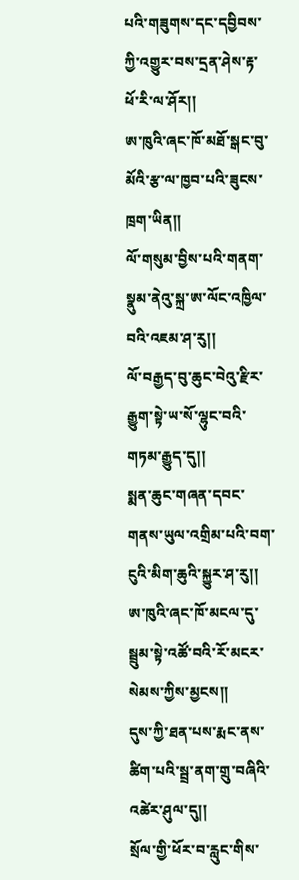པའི་གཟུགས་དང་དབྱིབས་ཀྱི་འགྱུར་བས་དྲན་ཤེས་རྟ་ཕོ་རི་ལ་ཤོར།།
ཨ་ཁུའི་ཞང་ཁོ་མཐོ་སྒང་བུ་མོའི་རྩ་ལ་ཁྱབ་པའི་ཟུངས་ཁྲག་ཡིན།།
ལོ་གསུམ་བྱིས་པའི་གནག་སྣུམ་ནེའུ་སྐྲ་ཨ་ལོང་འཁྱིལ་བའི་འཇམ་ཤ་རུ།།
ལོ་བརྒྱད་བུ་ཆུང་བེའུ་རྫིར་རྒྱུག་སྟེ་ཡ་སོ་ལྷུང་བའི་གཏམ་རྒྱུད་དུ།།
སྨན་ཆུང་གཞན་དབང་གནས་ཡུལ་འགྲིམ་པའི་བག་ངུའི་མིག་ཆུའི་སྐྱུར་ཤ་རུ།།
ཨ་ཁུའི་ཞང་ཁོ་མངལ་དུ་སྦྲུམ་སྟེ་འཚོ་བའི་རོ་མངར་སེམས་ཀྱིས་མྱངས།།
དུས་ཀྱི་ཐན་པས་རྨང་ནས་ཚིག་པའི་སྦྲ་ནག་གྲུ་བཞིའི་འཚེར་ཤུལ་དུ།།
སྲོལ་གྱི་ཕོར་བ་རླུང་གིས་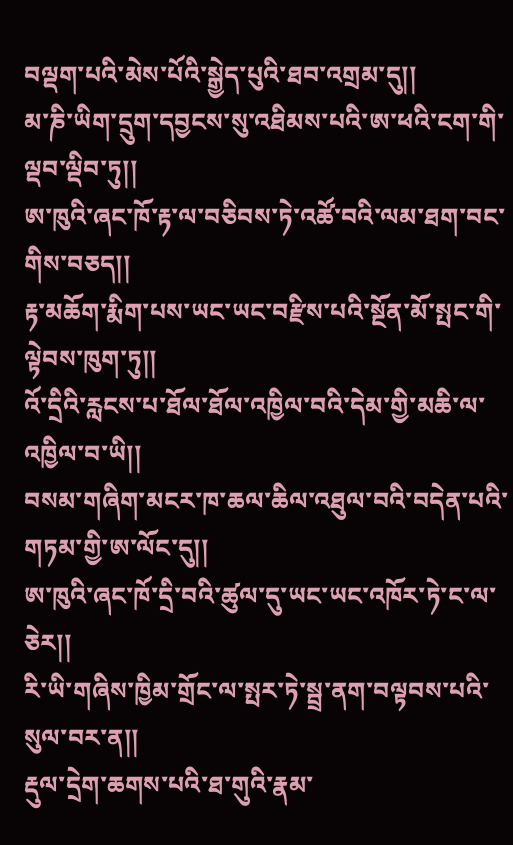བལྡག་པའི་མེས་པོའི་སྒྱེད་པུའི་ཐབ་འགྲམ་དུ།།
མ་ཎི་ཡིག་དྲུག་དབྱངས་སུ་འཐིམས་པའི་ཨ་ཕའི་ངག་གི་ལྡབ་ལྡིབ་ཏུ།།
ཨ་ཁུའི་ཞང་ཁོ་རྟ་ལ་བཅིབས་ཏེ་འཚོ་བའི་ལམ་ཐག་བང་གིས་བཅད།།
རྟ་མཆོག་རྨིག་པས་ཡང་ཡང་བརྫིས་པའི་སྔོན་མོ་སྤང་གི་ལྟེབས་ཁུག་ཏུ།།
འོ་དྲིའི་རླངས་པ་ཐོལ་ཐོལ་འཁྱིལ་བའི་དེམ་གྱི་མཆི་ལ་འཁྱིལ་བ་ཡི།།
བསམ་གཞིག་མངར་ཁ་ཆལ་ཆིལ་འཐུལ་བའི་བདེན་པའི་གཏམ་གྱི་ཨ་ལོང་དུ།།
ཨ་ཁུའི་ཞང་ཁོ་དྲི་བའི་ཚུལ་དུ་ཡང་ཡང་འཁོར་ཏེ་ང་ལ་ཅེར།།
རི་ཡི་གཞིས་ཁྱིམ་གྲོང་ལ་སྤར་ཏེ་སྦྲ་ནག་བལྟབས་པའི་སུལ་བར་ན།།
རྡུལ་དྲེག་ཆགས་པའི་ཐ་གུའི་རྣམ་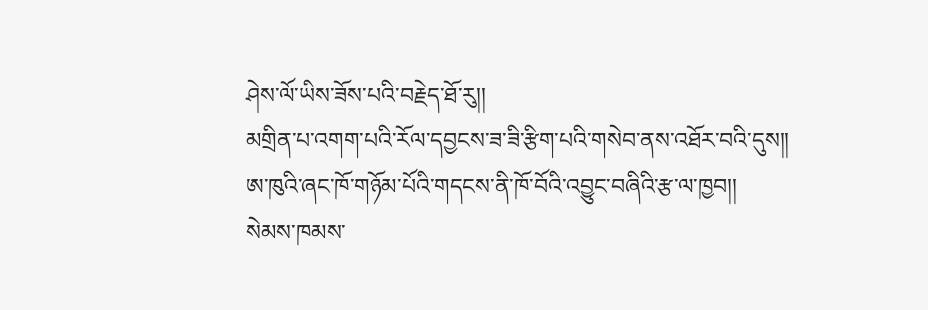ཤེས་ལོ་ཡིས་ཟོས་པའི་བརྗེད་ཐོ་རུ།།
མགྲིན་པ་འགག་པའི་རོལ་དབྱངས་ཟ་ཟི་རྩིག་པའི་གསེབ་ནས་འཐོར་བའི་དུས།།
ཨ་ཁུའི་ཞང་ཁོ་གཉོམ་པོའི་གདངས་ནི་ཁོ་བོའི་འབྱུང་བཞིའི་རྩ་ལ་ཁྱབ།།
སེམས་ཁམས་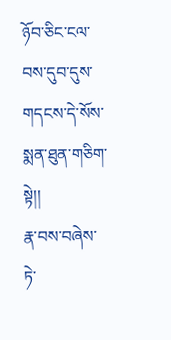ཉོབ་ཅིང་ངལ་བས་དུབ་དུས་གདངས་དེ་སོས་སྨན་ཐུན་གཅིག་སྟེ།།
རྣ་བས་བཞེས་ཏེ་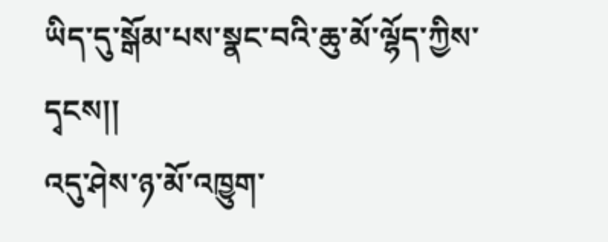ཡིད་དུ་སྒོམ་པས་སྣང་བའི་ཆུ་མོ་ལྷོད་ཀྱིས་དྭངས།།
འདུ་ཤེས་ཉ་མོ་འཁྱུག་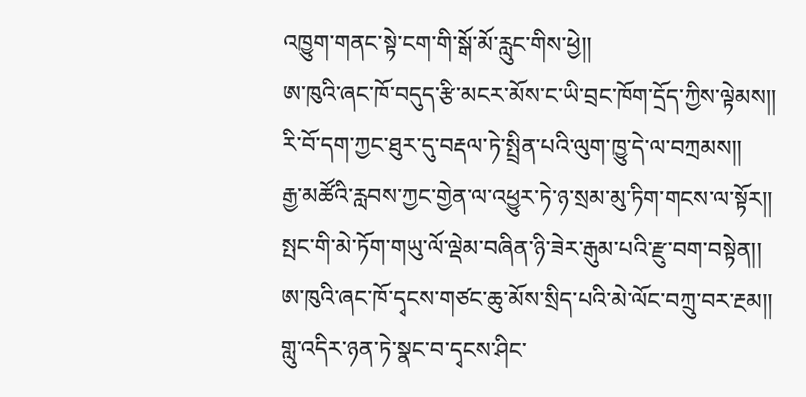འཁྱུག་གནང་སྟེ་ངག་གི་སྒོ་མོ་རླུང་གིས་ཕྱེ།།
ཨ་ཁུའི་ཞང་ཁོ་བདུད་རྩི་མངར་མོས་ང་ཡི་བྲང་ཁོག་དྲོད་ཀྱིས་ལྟེམས།།
རི་བོ་དག་ཀྱང་ཐུར་དུ་བརྡལ་ཏེ་སྤྲིན་པའི་ལུག་ཁྱུ་དེ་ལ་བཀྲམས།།
རྒྱ་མཚོའི་རླབས་ཀྱང་གྱེན་ལ་འཕྱུར་ཏེ་ཉ་སྲམ་མུ་ཏིག་གངས་ལ་སྟོར།།
སྤང་གི་མེ་ཏོག་གཡུ་ལོ་ལྡེམ་བཞིན་ཉི་ཟེར་རྒུམ་པའི་རྫུ་བག་བསྟེན།།
ཨ་ཁུའི་ཞང་ཁོ་དྭངས་གཙང་ཆུ་མོས་སྲིད་པའི་མེ་ལོང་བཀྲུ་བར་རྔམ།།
གླུ་འདིར་ཉན་ཏེ་སྣང་བ་དྭངས་ཤིང་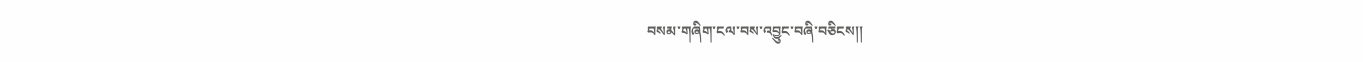བསམ་གཞིག་ངལ་བས་འབྱུང་བཞི་བཅིངས།།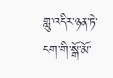གླུ་འདིར་ཉན་ཏེ་ངག་གི་སྒོ་མོ་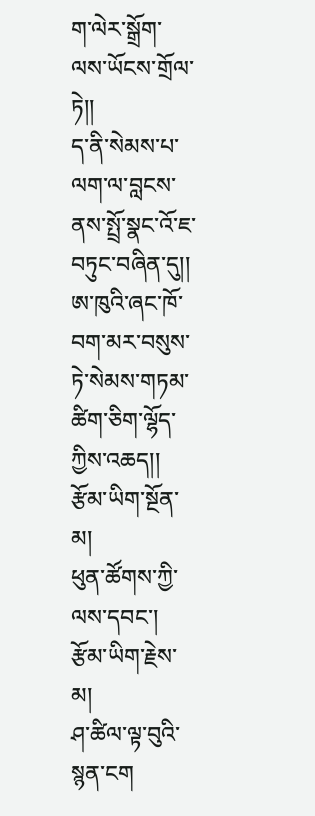ག་ལེར་སྒྲོག་ལས་ཡོངས་གྲོལ་ཏེ།།
ད་ནི་སེམས་པ་ལག་ལ་བླངས་ནས་སྤྲོ་སྣང་འོ་ཇ་བཏུང་བཞིན་དུ།།
ཨ་ཁུའི་ཞང་ཁོ་བག་མར་བསུས་ཏེ་སེམས་གཏམ་ཚིག་ཅིག་ལྷོད་ཀྱིས་འཆད།།
རྩོམ་ཡིག་སྔོན་མ།
ཕུན་ཚོགས་ཀྱི་ལས་དབང་།
རྩོམ་ཡིག་རྗེས་མ།
ཤ་ཚིལ་ལྟ་བུའི་སྙན་ངག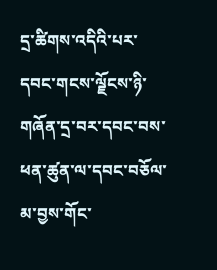དྲ་ཚིགས་འདིའི་པར་དབང་གངས་ལྗོངས་ཉི་གཞོན་དྲ་བར་དབང་བས་ཕན་ཚུན་ལ་དབང་བཅོལ་མ་བྱས་གོང་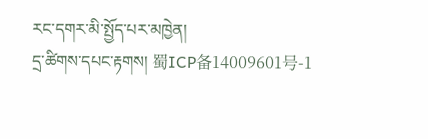རང་དགར་མི་སྤྱོད་པར་མཁྱེན།
དྲ་ཚིགས་དཔང་རྟགས། 蜀ICP备14009601号-1